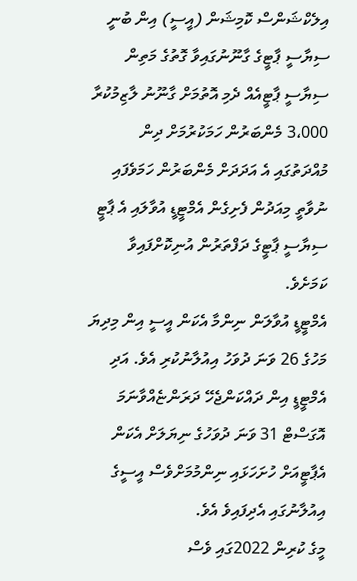އިލެކްޝަންސް ކޮމިޝަން (އީސީ) އިން ބުނީ ސިޔާސީ ޕާޓީގެ ގާނޫނުގައިވާ ގޮތުގެ މަތިން ސިޔާސީ ޕާޓީއެއް ދެމި އޮތުމަށް ގާނޫނު ލާޒިމުކުރާ 3،000 މެންބަރުން ހަމަކުރުމަށް ދިން މުއްދަތުގައި އެ އަދަދަށް މެންބަރުން ހަމަވެފައި ނުވާތީ މިއަދުން ފެށިގެން އެމްޓީޑީ އުވާލައި އެ ޕާޓީ ސިޔާސީ ޕާޓީގެ ދަފްތަރުން އުނިކޮށްފައިވާ ކަމަށެވެ.
އެމްޓީޑީ އުވާލަން ނިންމާ އެކަން އީސީ އިން މިދިޔަ މަހުގެ 26 ވަނަ ދުވަހު އިއުލާނުކުރި އެވެ. އަދި އެމްޓީޑީ އިން ދައްކަންޖެހޭ ދަރަންޏެއްވާނަމަ އޮގަސްޓް 31 ވަނަ ދުވަހުގެ ނިޔަލަށް އެކަން އެޕާޓީއަށް ހުށަހަޅައި ނިންމުމަށްވެސް އީސީގެ އިއުލާނުގައި އެދިފައިވެ އެވެ.
މީގެ ކުރިން 2022ގައި ވެސް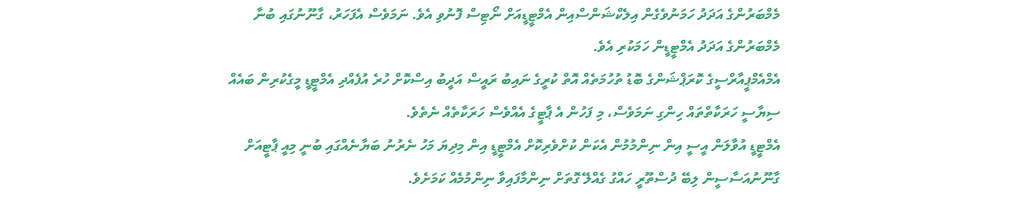މެމްބަރުންގެ އަދަދު ހަމަނުވެގެން އިލެކްޝަންސްއިން އެމްޓީޑީއަށް ނޯޓިސް ފޮނުވި އެވެ. ނަމަވެސް އެފަހަރު، ގާނޫނުގައި ބުނާ މެމްބަރުންގެ އަދަދު އެމްޓީޑީން ހަމަކުރި އެވެ.
އެމްއެމްޕީއާރްސީގެ ކޮރަޕްޝަންގެ ބޮޑު ތުހުމަތެއް އޮތް ކުރީގެ ނައިބު ރައީސް އަދީބު އިސްކޮށް ހުރެ އުފެއްދި އެމްޓީޑީ މީގެކުރިން ބައެއް ސިޔާސީ ހަރަކާތްތައް ހިންގި ނަމަވެސް، މި ފަހުން އެ ޕާޓީގެ އެއްވެސް ހަރަކާތެއް ނެތެވެ.
އެމްޓީޑީ އުވާލަން އީސީ އިން ނިންމުމުން އެކަން ކުށްވެރިކޮށް އެމްޓީޑީ އިން މިދިޔަ މަހު ނެރުނު ބަޔާނެއްގައި ބުނީ މިއީ ޕާޓީއަށް ގާނޫނުއަސާސީން ލިބޭ ދުސްތޫރީ ހައްގު ގެއްލޭ ގޮތަށް ނިންމާފައިވާ ނިންމުމެއް ކަމަށެވެ.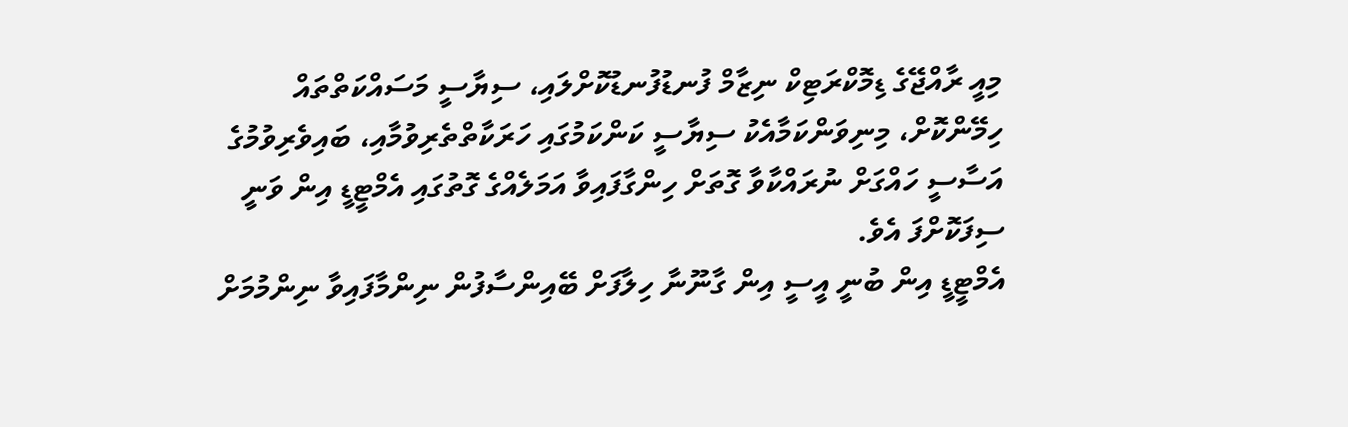މިއީ ރާއްޖޭގެ ޑިމޮކްރަޓިކް ނިޒާމް ފުނޑުފުނޑުކޮށްލައި، ސިޔާސީ މަސައްކަތްތައް ހިމޭންކޮށް، މިނިވަންކަމާއެކު ސިޔާސީ ކަންކަމުގައި ހަރަކާތްތެރިވުމާއި، ބައިވެރިވުމުގެ އަސާސީ ހައްގަށް ނުރައްކާވާ ގޮތަށް ހިންގާފައިވާ އަމަލެއްގެ ގޮތުގައި އެމްޓީޑީ އިން ވަނީ ސިފަކޮށްފަ އެވެ.
އެމްޓީޑީ އިން ބުނީ އީސީ އިން ގާނޫނާ ހިލާފަށް ބޭއިންސާފުން ނިންމާފައިވާ ނިންމުމަށް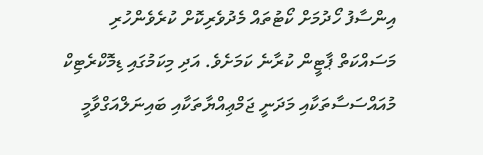އިންސާފު ހޯދުމަށް ކޯޓުތައް މެދުވެރިކޮށް ކުރެވެންހުރި މަސައްކަތް ޕާޓީން ކުރާނެ ކަމަށެވެ. އަދި މިކަމުގައި ޑިމޮކްރެޓިކް މުއައްސަސާތަކާއި މަދަނީ ޖަމްޢިއްޔާތަކާއި ބައިނަލްއަގްވާމީ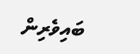ބައިވެރިން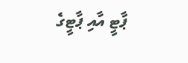ޕާޓީ އާއި ޕާޓީގެ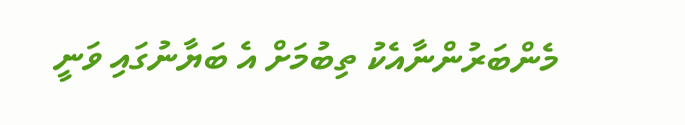މެންބަރުންނާއެކު ތިބުމަށް އެ ބަޔާނުގައި ވަނީ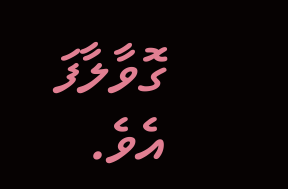ގޮވާލާފަ އެވެ.